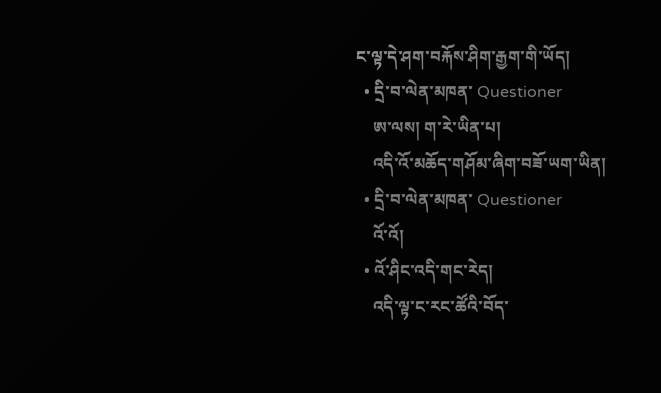ང་ལྟ་དེ་ཤག་བརྐོས་ཤིག་རྒྱག་གི་ཡོད།
  • དྲི་བ་ལེན་མཁན་ Questioner
    ཨ་ལས། ག་རེ་ཡིན་པ།
    འདི་འོ་མཆོད་གཤོམ་ཞིག་བཟོ་ཡག་ཡིན།
  • དྲི་བ་ལེན་མཁན་ Questioner
    འོ་འོ།
  • འོ་ཤིང་འདི་གང་རེད།
    འདི་ལྟ་ང་རང་ཚོའི་བོད་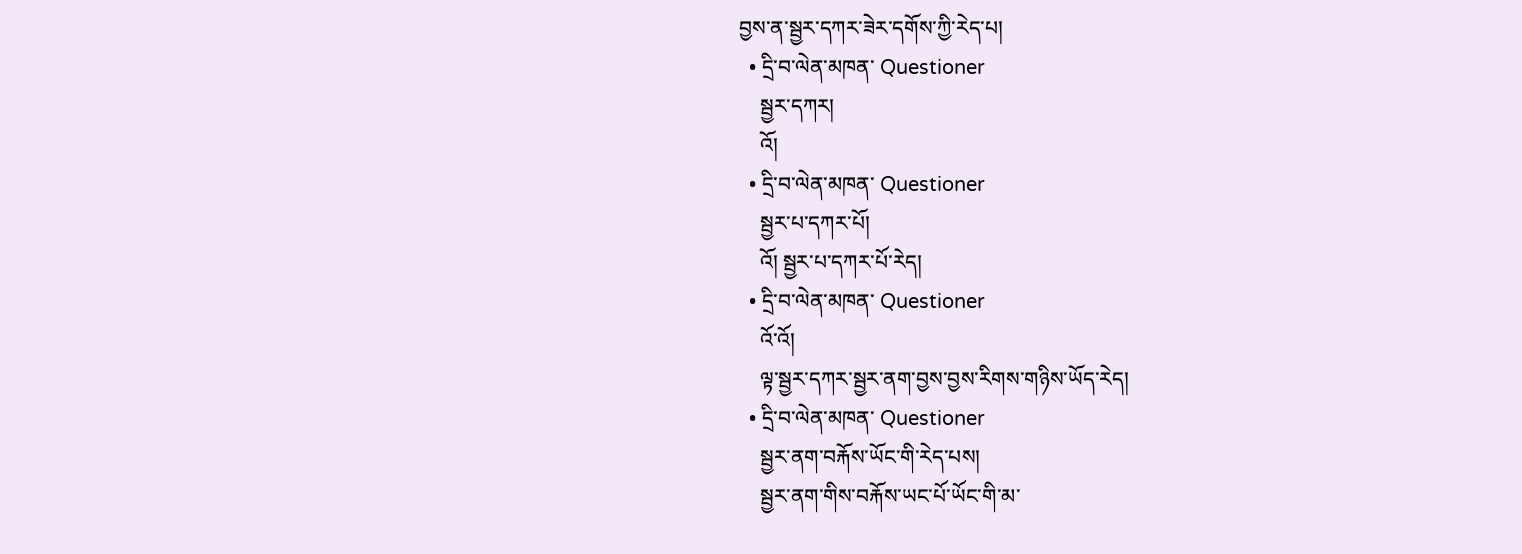བྱས་ན་སྦྱར་དཀར་ཟེར་དགོས་ཀྱི་རེད་པ།
  • དྲི་བ་ལེན་མཁན་ Questioner
    སྦྱར་དཀར།
    འོ།
  • དྲི་བ་ལེན་མཁན་ Questioner
    སྦྱར་པ་དཀར་པོ།
    འོ། སྦྱར་པ་དཀར་པོ་རེད།
  • དྲི་བ་ལེན་མཁན་ Questioner
    འོ་འོ།
    ལྟ་སྦྱར་དཀར་སྦྱར་ནག་བྱས་བྱས་རིགས་གཉིས་ཡོད་རེད།
  • དྲི་བ་ལེན་མཁན་ Questioner
    སྦྱར་ནག་བརྐོས་ཡོང་གི་རེད་པས།
    སྦྱར་ནག་གིས་བརྐོས་ཡང་པོ་ཡོང་གི་མ་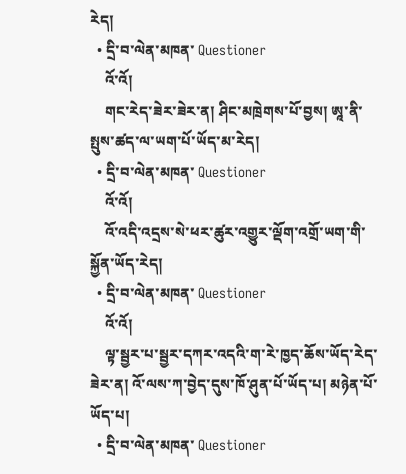རེད།
  • དྲི་བ་ལེན་མཁན་ Questioner
    འོ་འོ།
    གང་རེད་ཟེར་ཟེར་ན། ཤིང་མཁྲེགས་པོ་བྱས། ཨཱ་ནི་སྤུས་ཚད་ལ་ཡག་པོ་ཡོད་མ་རེད།
  • དྲི་བ་ལེན་མཁན་ Questioner
    འོ་འོ།
    འོ་འདི་འདྲས་སེ་ཕར་ཚུར་འགྱུར་ལྡོག་འགྲོ་ཡག་གི་སྐྱོན་ཡོད་རེད།
  • དྲི་བ་ལེན་མཁན་ Questioner
    འོ་འོ།
    ལྟ་སྦྱར་པ་སྦྱར་དཀར་འདའི་ག་རེ་ཁྱད་ཆོས་ཡོད་རེད་ཟེར་ན། འོ་ལས་ཀ་བྱེད་དུས་ཁོ་ཤུན་པོ་ཡོད་པ། མཉེན་པོ་ཡོད་པ།
  • དྲི་བ་ལེན་མཁན་ Questioner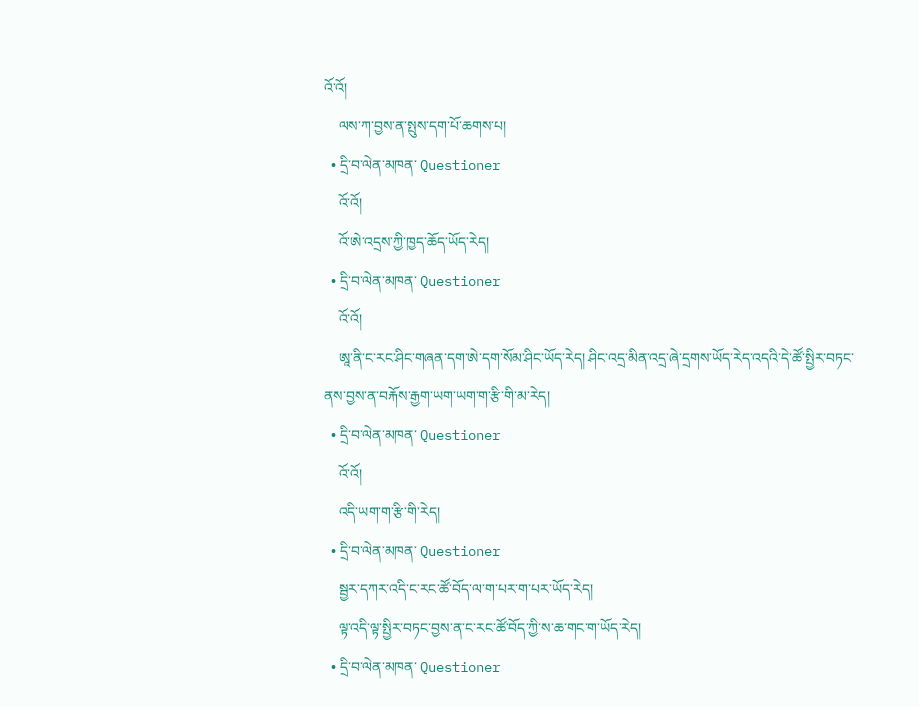འོ་འོ།
    ལས་ཀ་བྱས་ན་སྤུས་དག་པོ་ཆགས་པ།
  • དྲི་བ་ལེན་མཁན་ Questioner
    འོ་འོ།
    འོ་ཨེ་འདྲས་ཀྱི་ཁྱད་ཆོད་ཡོད་རེད།
  • དྲི་བ་ལེན་མཁན་ Questioner
    འོ་འོ།
    ཨཱ་ནི་ང་རང་ཤིང་གཞན་དག་ཨེ་དག་སོམ་ཤིང་ཡོད་རེད། ཤིང་འདྲ་མིན་འདྲ་ཞེ་དྲགས་ཡོད་རེད་འདའི་དེ་ཚོ་སྤྱིར་བཏང་ནས་བྱས་ན་བརྐོས་རྒྱག་ཡག་ཡག་ག་རྩི་གི་མ་རེད།
  • དྲི་བ་ལེན་མཁན་ Questioner
    འོ་འོ།
    འདི་ཡག་ག་རྩི་གི་རེད།
  • དྲི་བ་ལེན་མཁན་ Questioner
    སྦྱར་དཀར་འདི་ང་རང་ཚོ་བོད་ལ་ག་པར་ག་པར་ཡོད་རེད།
    ལྟ་འདི་ལྟ་སྤྱིར་བཏང་བྱས་ན་ང་རང་ཚོ་བོད་ཀྱི་ས་ཆ་གང་ག་ཡོད་རེད།
  • དྲི་བ་ལེན་མཁན་ Questioner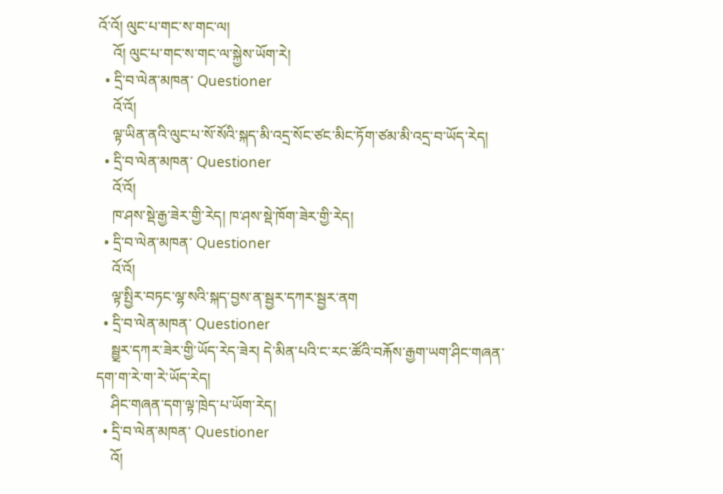འོ་འོ། ལུང་པ་གང་ས་གང་ལ།
    འོ། ལུང་པ་གང་ས་གང་ལ་སྐྱེས་ཡོག་རེ།
  • དྲི་བ་ལེན་མཁན་ Questioner
    འོ་འོ།
    ལྟ་ཡིན་ནའི་ལུང་པ་སོ་སོའི་སྐད་མི་འདྲ་སོང་ཙང་མིང་ཏོག་ཙམ་མི་འདྲ་བ་ཡོད་རེད།
  • དྲི་བ་ལེན་མཁན་ Questioner
    འོ་འོ།
    ཁ་ཤས་སྡེ་རྒྱ་ཟེར་གྱི་རེད། ཁ་ཤས་སྡེ་ཁོག་ཟེར་གྱི་རེད།
  • དྲི་བ་ལེན་མཁན་ Questioner
    འོ་འོ།
    ལྟ་སྤྱིར་བཏང་ལྷ་སའི་སྐད་བྱས་ན་སྦྱར་དཀར་སྦྱར་ནག
  • དྲི་བ་ལེན་མཁན་ Questioner
    སྦྱྲར་དཀར་ཟེར་གྱི་ཡོད་རེད་ཟེར། དེ་མིན་པའི་ང་རང་ཚོའི་བརྐོས་རྒྱག་ཡག་ཤིང་གཞན་དག་ག་རེ་ག་རེ་ཡོད་རེད།
    ཤིང་གཞན་དག་ལྟ་ཁྲེད་པ་ཡོག་རེད།
  • དྲི་བ་ལེན་མཁན་ Questioner
    འོ།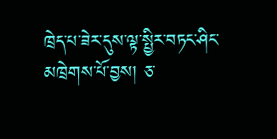ཁྲེད་པ་ཟེར་དུས་ལྟ་སྤྱིར་བཏང་ཤིང་མཁྲེགས་པོ་བྱས། ཅ་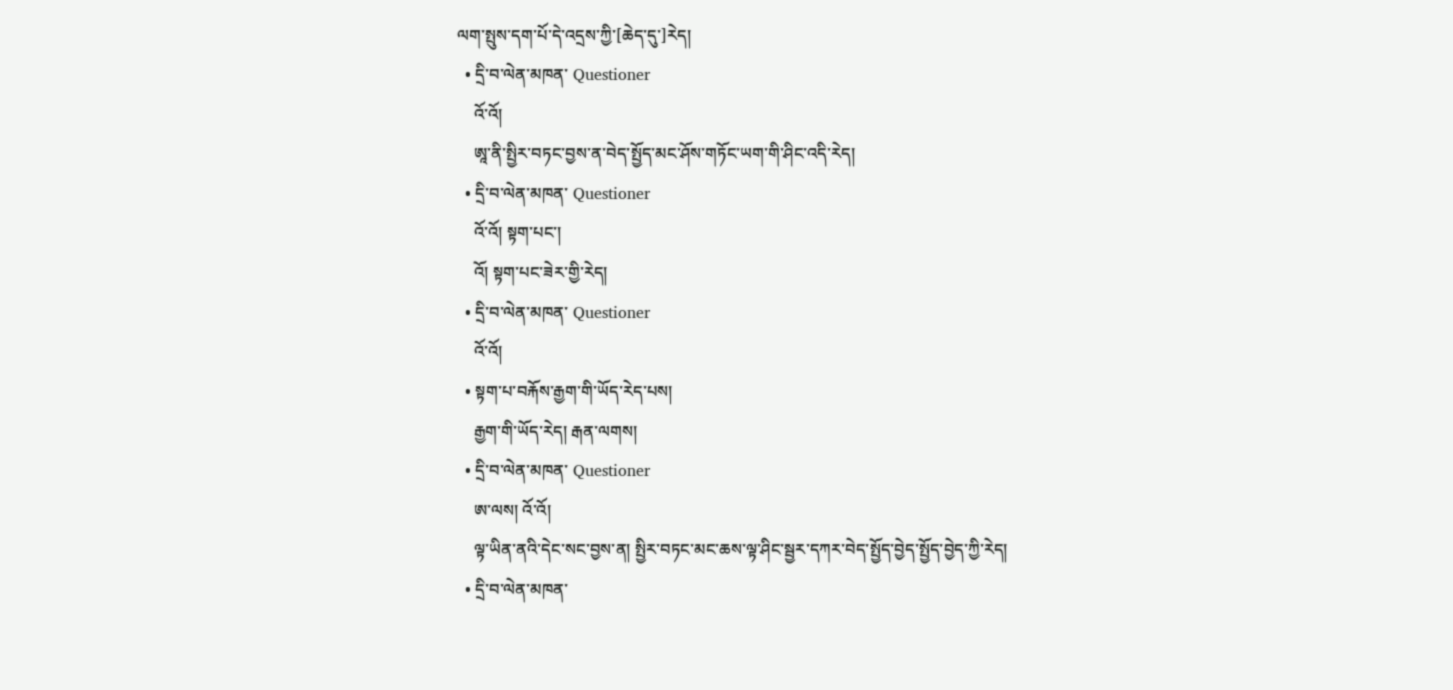ལག་སྤུས་དག་པོ་དེ་འདྲས་ཀྱི་[ཆེད་དུ་]རེད།
  • དྲི་བ་ལེན་མཁན་ Questioner
    འོ་འོ།
    ཨཱ་ནི་སྤྱིར་བཏང་བྱས་ན་བེད་སྤྱོད་མང་ཤོས་གཏོང་ཡག་གི་ཤིང་འདི་རེད།
  • དྲི་བ་ལེན་མཁན་ Questioner
    འོ་འོ། སྟག་པང་།
    འོ། སྟག་པང་ཟེར་གྱི་རེད།
  • དྲི་བ་ལེན་མཁན་ Questioner
    འོ་འོ།
  • སྟག་པ་བརྐོས་རྒྱག་གི་ཡོད་རེད་པས།
    རྒྱག་གི་ཡོད་རེད། རྒན་ལགས།
  • དྲི་བ་ལེན་མཁན་ Questioner
    ཨ་ལས། འོ་འོ།
    ལྟ་ཡིན་ནའི་དེང་སང་བྱས་ན། སྤྱིར་བཏང་མང་ཆས་ལྟ་ཤིང་སྦྱར་དཀར་བེད་སྤྱོད་བྱེད་སྤྱོད་བྱེད་ཀྱི་རེད།
  • དྲི་བ་ལེན་མཁན་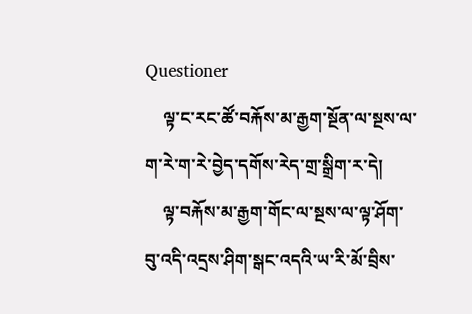Questioner
    ལྟ་ང་རང་ཚོ་བརྐོས་མ་རྒྱག་སྔོན་ལ་སྔས་ལ་ག་རེ་ག་རེ་བྱེད་དགོས་རེད་གྲ་སྒྲིག་ར་དེ།
    ལྟ་བརྐོས་མ་རྒྱག་གོང་ལ་སྔས་ལ་ལྟ་ཤོག་བུ་འདི་འདྲས་ཤིག་སྒང་འདའི་ཡ་རི་མོ་བྲིས་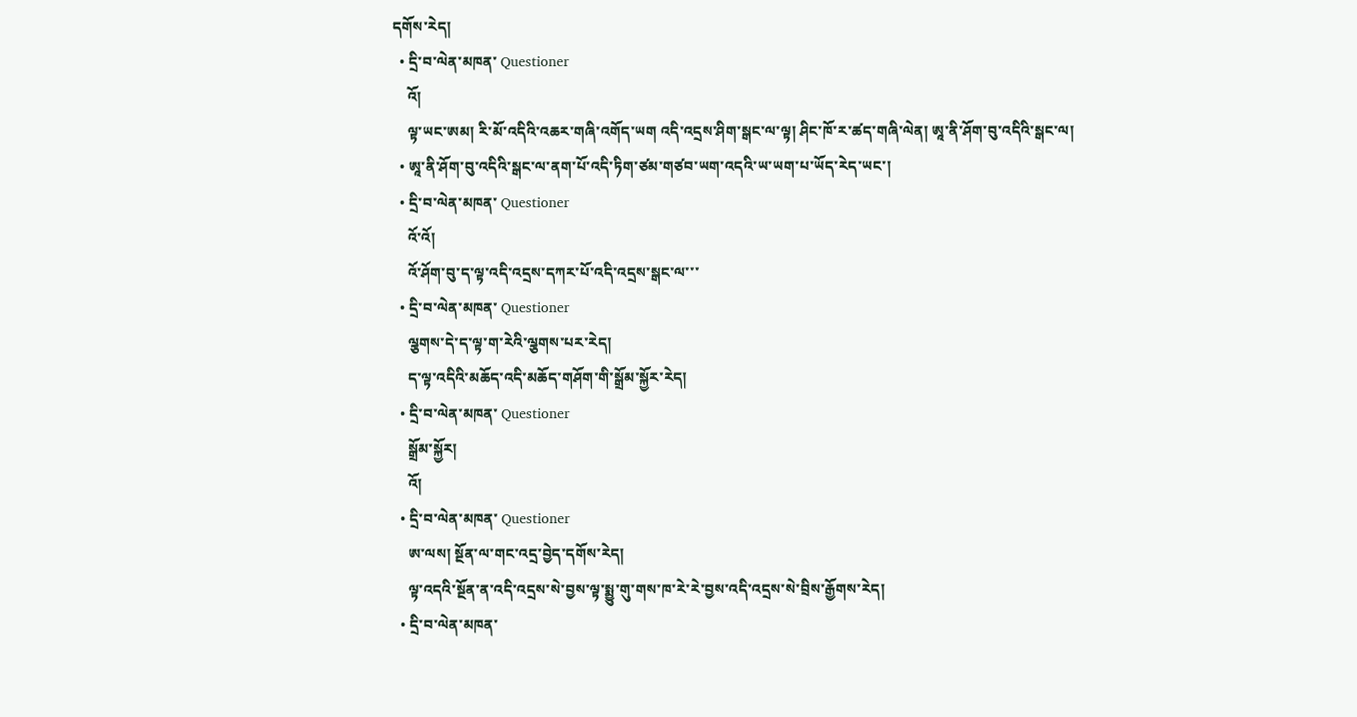དགོས་རེད།
  • དྲི་བ་ལེན་མཁན་ Questioner
    འོ།
    ལྟ་ཡང་ཨམ། རི་མོ་འདིའི་འཆར་གཞི་འགོད་ཡག འདི་འདྲས་ཤིག་སྒང་ལ་ལྟ། ཤིང་ཁོ་ར་ཚད་གཞི་ལེན། ཨཱ་ནི་ཤོག་བུ་འདིའི་སྒང་ལ།
  • ཨཱ་ནི་ཤོག་བུ་འདིའི་སྒང་ལ་ནག་པོ་འདི་ཏིག་ཙམ་གཙབ་ཡག་འདའི་ཡ་ཡག་པ་ཡོད་རེད་ཡང་།
  • དྲི་བ་ལེན་མཁན་ Questioner
    འོ་འོ།
    འོ་ཤོག་བུ་ད་ལྟ་འདི་འདྲས་དཀར་པོ་འདི་འདྲས་སྒང་ལ་་་
  • དྲི་བ་ལེན་མཁན་ Questioner
    ལྕགས་དེ་ད་ལྟ་ག་རེའི་ལྕགས་པར་རེད།
    ད་ལྟ་འདིའི་མཆོད་འདི་མཆོད་གཤོག་གི་སྒྲོམ་སྐྱོར་རེད།
  • དྲི་བ་ལེན་མཁན་ Questioner
    སྒྲོམ་སྐྱོར།
    འོ།
  • དྲི་བ་ལེན་མཁན་ Questioner
    ཨ་ལས། སྔོན་ལ་གང་འདྲ་བྱེད་དགོས་རེད།
    ལྟ་འདའི་སྔོན་ན་འདི་འདྲས་སེ་བྱས་ལྟ་སྨྱུ་གུ་གས་ཁ་རེ་རེ་བྱས་འདི་འདྲས་སེ་བྲིས་རྒྱོགས་རེད།
  • དྲི་བ་ལེན་མཁན་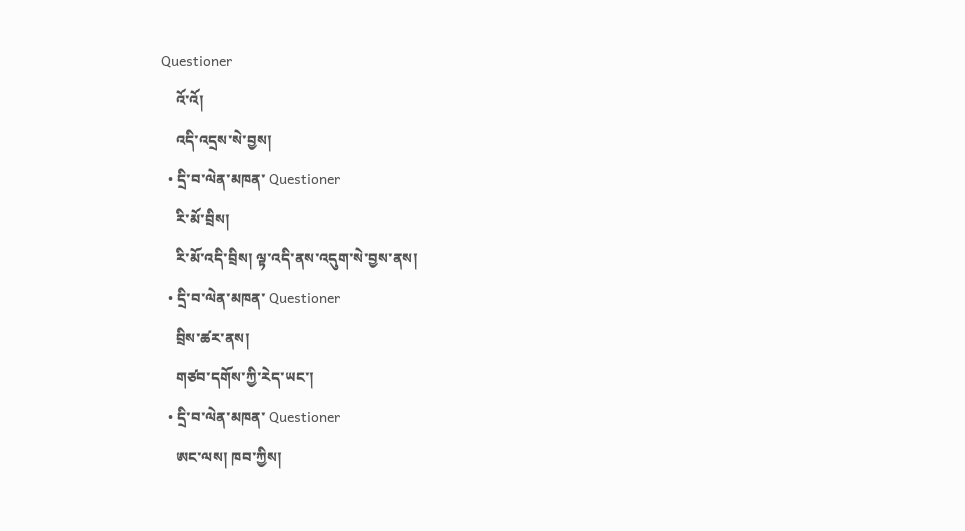Questioner
    འོ་འོ།
    འདི་འདྲས་སེ་བྱས།
  • དྲི་བ་ལེན་མཁན་ Questioner
    རི་མོ་བྲིས།
    རི་མོ་འདི་བྲིས། ལྟ་འདི་ནས་འདུག་སེ་བྱས་ནས།
  • དྲི་བ་ལེན་མཁན་ Questioner
    བྲིས་ཚར་ནས།
    གཙབ་དགོས་ཀྱི་རེད་ཡང་།
  • དྲི་བ་ལེན་མཁན་ Questioner
    ཨང་ལས། ཁབ་ཀྱིས།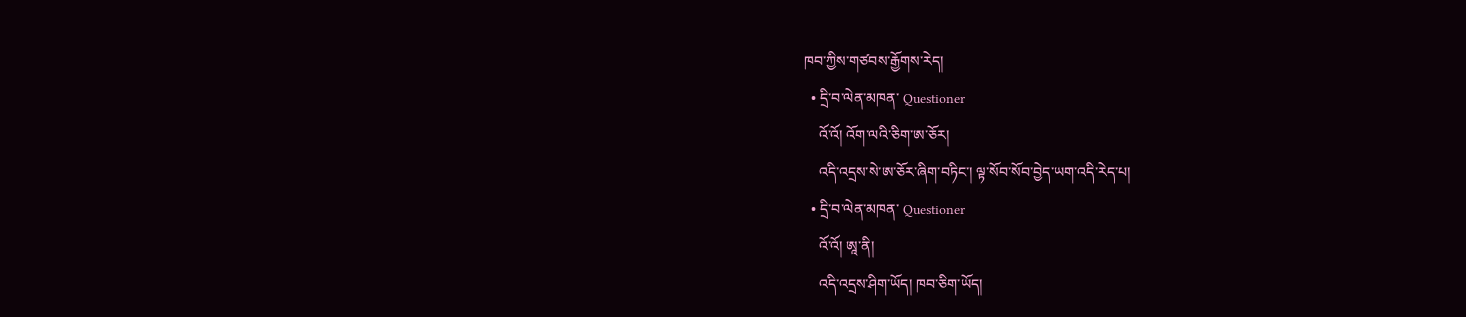ཁབ་ཀྱིས་གཙབས་རྒྱོགས་རེད།
  • དྲི་བ་ལེན་མཁན་ Questioner
    འོ་འོ། འོག་ལའི་ཅིག་ཨ་ཅོར།
    འདི་འདྲས་སེ་ཨ་ཅོར་ཞིག་བཏིང་། ལྟ་སོབ་སོབ་བྱེད་ཡག་འདི་རེད་པ།
  • དྲི་བ་ལེན་མཁན་ Questioner
    འོ་འོ། ཨཱ་ནི།
    འདི་འདྲས་ཤིག་ཡོད། ཁབ་ཅིག་ཡོད།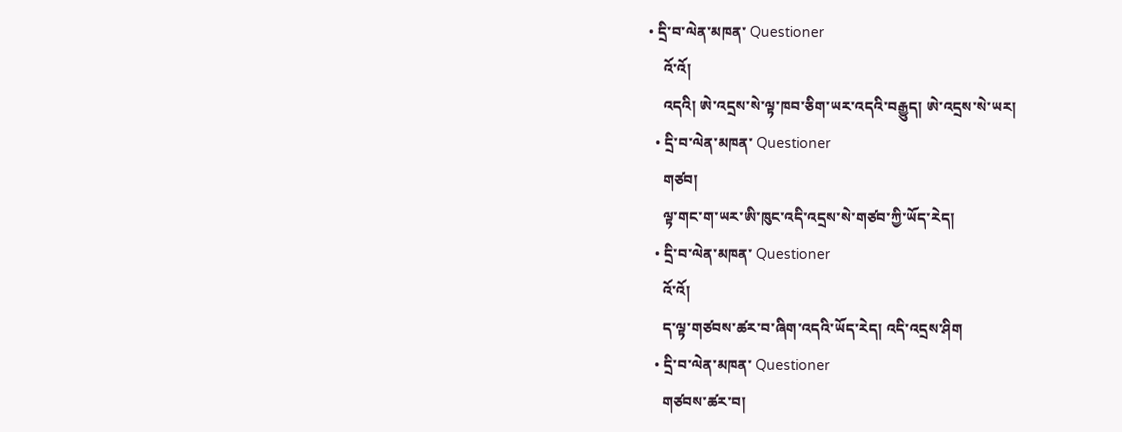• དྲི་བ་ལེན་མཁན་ Questioner
    འོ་འོ།
    འདའི། ཨེ་འདྲས་སེ་ལྟ་ཁབ་ཅིག་ཡར་འདའི་བརྒྱུད། ཨེ་འདྲས་སེ་ཡར།
  • དྲི་བ་ལེན་མཁན་ Questioner
    གཙབ།
    ལྟ་གང་ག་ཡར་ཨི་ཁུང་འདི་འདྲས་སེ་གཙབ་ཀྱི་ཡོད་རེད།
  • དྲི་བ་ལེན་མཁན་ Questioner
    འོ་འོ།
    ད་ལྟ་གཙབས་ཚར་བ་ཞིག་འདའི་ཡོད་རེད། འདི་འདྲས་ཤིག
  • དྲི་བ་ལེན་མཁན་ Questioner
    གཙབས་ཚར་བ།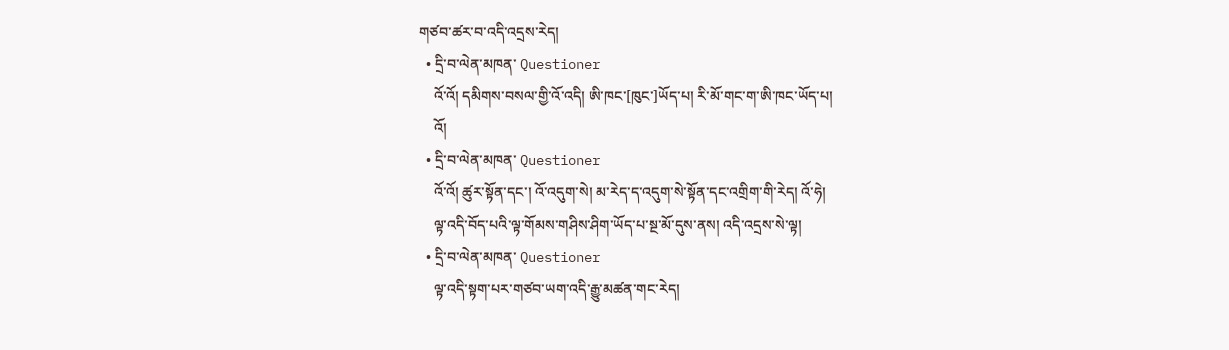གཙབ་ཚར་བ་འདི་འདྲས་རེད།
  • དྲི་བ་ལེན་མཁན་ Questioner
    འོ་འོ། དམིགས་བསལ་གྱི་འོ་འདི། ཨི་ཁང་[ཁུང་]ཡོད་པ། རི་མོ་གང་ག་ཨི་ཁང་ཡོད་པ།
    འོ།
  • དྲི་བ་ལེན་མཁན་ Questioner
    འོ་འོ། ཚུར་སྟོན་དང་། འོ་འདུག་སེ། མ་རེད་ད་འདུག་སེ་སྟོན་དང་འགྲིག་གི་རེད། འོ་ཧེ།
    ལྟ་འདི་བོད་པའི་ལྟ་གོམས་གཤིས་ཤིག་ཡོད་པ་སྔ་མོ་དུས་ནས། འདི་འདྲས་སེ་ལྟ།
  • དྲི་བ་ལེན་མཁན་ Questioner
    ལྟ་འདི་སྟག་པར་གཙབ་ཡག་འདི་རྒྱུ་མཚན་གང་རེད།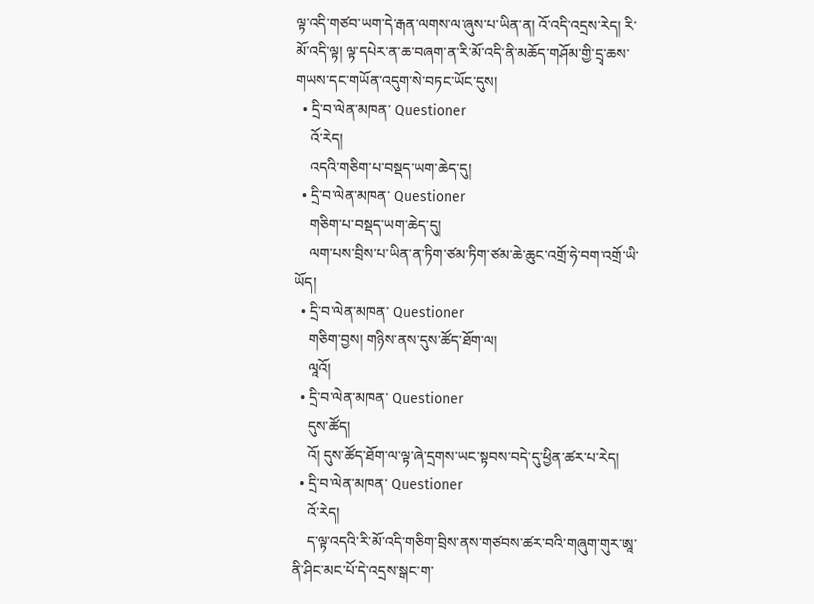ལྟ་འདི་གཙབ་ཡག་དེ་རྒན་ལགས་ལ་ཞུས་པ་ཡིན་ན། འོ་འདི་འདྲས་རེད། རི་མོ་འདི་ལྟ། ལྟ་དཔེར་ན་ཆ་བཞག་ན་རི་མོ་འདི་ནི་མཆོད་གཤོམ་གྱི་དྲྭ་ཆས་གཡས་དང་གཡོན་འདུག་སེ་བཏང་ཡོང་དུས།
  • དྲི་བ་ལེན་མཁན་ Questioner
    འོ་རེད།
    འདའི་གཅིག་པ་བསྡད་ཡག་ཆེད་དུ།
  • དྲི་བ་ལེན་མཁན་ Questioner
    གཅིག་པ་བསྡད་ཡག་ཆེད་དུ།
    ལག་པས་བྲིས་པ་ཡིན་ན་ཏིག་ཙམ་ཏིག་ཙམ་ཆེ་ཆུང་འགྲོ་ཧེ་བག་འགྲོ་ཡི་ཡོད།
  • དྲི་བ་ལེན་མཁན་ Questioner
    གཅིག་བྱས། གཉིས་ནས་དུས་ཚོད་ཐོག་ལ།
    ལཱའོ།
  • དྲི་བ་ལེན་མཁན་ Questioner
    དུས་ཚོད།
    འོ། དུས་ཚོད་ཐོག་ལ་ལྟ་ཞེ་དྲགས་ཡང་སྟབས་བདེ་དུ་ཕྱིན་ཚར་པ་རེད།
  • དྲི་བ་ལེན་མཁན་ Questioner
    འོ་རེད།
    ད་ལྟ་འདའི་རི་མོ་འདི་གཅིག་བྲིས་ནས་གཙབས་ཚར་བའི་གཞུག་གུར་ཨཱ་ནི་ཤིང་མང་པོ་དེ་འདྲས་སྒང་ག་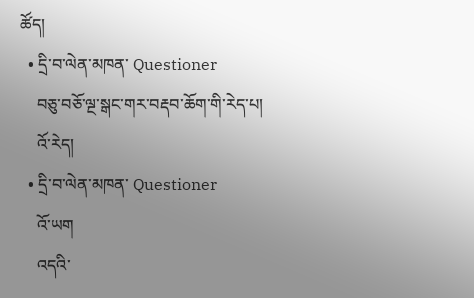ཚོད།
  • དྲི་བ་ལེན་མཁན་ Questioner
    བཅུ་བཅོ་ལྔ་སྒང་གར་བརྡབ་ཆོག་གི་རེད་པ།
    འོ་རེད།
  • དྲི་བ་ལེན་མཁན་ Questioner
    འོ་ཡག
    འདའི་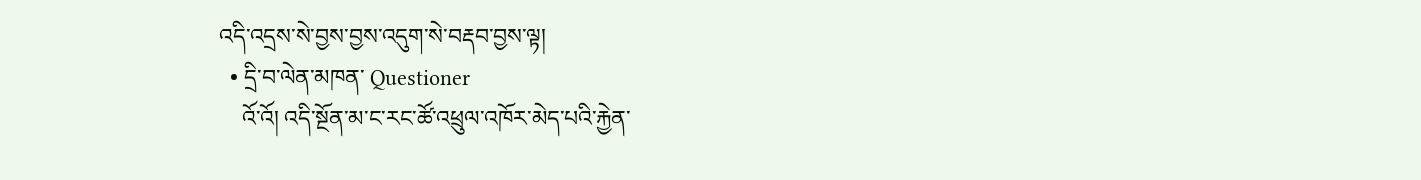འདི་འདྲས་སེ་བྱས་བྱས་འདུག་སེ་བརྡབ་བྱས་ལྟ།
  • དྲི་བ་ལེན་མཁན་ Questioner
    འོ་འོ། འདི་སྔོན་མ་ང་རང་ཚོ་འཕྲུལ་འཁོར་མེད་པའི་རྐྱེན་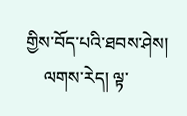གྱིས་བོད་པའི་ཐབས་ཤེས།
    ལགས་རེད། ལྟ་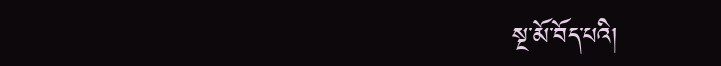སྔ་མོ་བོད་པའི།